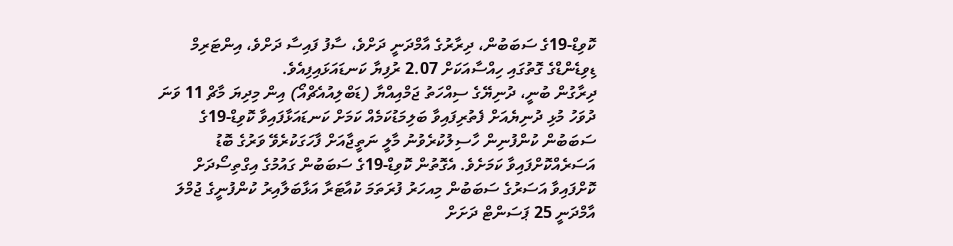ކޮވިޑް-19ގެ ސަބަބުން، ދިރާރުގެ އާމްދަނީ ދަށްވެ، ސާފު ފައިސާ ދަށްވެ، އިންޓަރިމް ޑިވިޑެންޑްގެ ގޮތުގައި ހިއްސާއަކަށް 2.07 ރުފިޔާ ކަނޑައަޅައިފިއެވެ.
ދިރާގުން ބުނީ، ދުނިޔޭގެ ސިއްހަތު ޖަމްއިއްޔާ (ޑަބްލިއުއެޗްއޯ) އިން މިދިޔަ މާޗް 11 ވަނަ ދުވަހު މުޅި ދުނިޔެއަށް ފެތުރިފައިވާ ބަލިމަޑުކަމެއް ކަމަށް ކަނޑައަޅާފައިވާ ކޮވިޑް-19ގެ ސަބަބުން ކުންފުނިން ހާސިލުކުރެވުނު މާލީ ނަތީޖާއަށް ފާހަގަކުރެވޭ ވަރުގެ ބޮޑު އަސަރެއްކޮށްފައިވާ ކަމަށެވެ. އެގޮތުން ކޮވިޑް-19ގެ ސަބަބުން ގައުމުގެ އިގްތިސޯދަށް ކޮށްފައިވާ އަސަރުގެ ސަބަބުން މިއހަރު ފުރަތަމަ ކުއާޓަރާ އަޅާބަލާއިރު ކުންފުނީގެ ޖުމްލަ އާމްދަނީ 25 ޕަސަންޓް ދަށަށް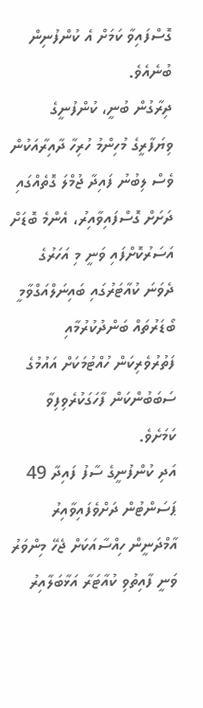ގޮސްފައިވާ ކަމަށް އެ ކުންފުނިން ބުނެއެވެ.
ދިރާގުން ބުނީ، ކުންފުނީގެ ވިޔަފާރީގެ މުހިންމު ހުރިހާ ދާއިރާއަކުން ވެސް ލިބުނު ފައިދާ ޖުމްލަ ގޮތެއްގައި ދަށަށް ގޮސްފައިވާއިރު، އެންމެ ބޮޑަށް އަސަރުކޮށްފައި ވަނީ މި އަހަރުގެ ދެވަނަ ކުއާޓަރުގައި ބައިނަލްއަގްވާމީ ބޯޑަރުތައް ބަންދުކުރުމާއި ފަތުރުވެރިކަން ހުއްޓުމަކަށް އައުމުގެ ސަބަބުންކަން ފާހަގަކުރެވިފިވާ ކަމަށެވެ.
އަދި ކުންފުނީގެ ސާފު ފައިދާ 49 ޕަސަންޓުން ދަށްވެފައިވާއިރު އާމްދަނީން ހިއްސާއަކަށް ޖެހޭ މިންވަރު ވަނީ ފާއިތުވި ކުއާޓަރާ އަޅާބަލާއިރު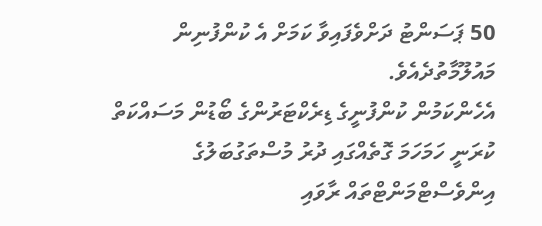50 ޕަސަންޓު ދަށްވެފައިވާ ކަމަށް އެ ކުންފުނިން މައުލޫމާތުދެއެވެ.
އެހެންކަމުން ކުންފުނީގެ ޑިރެކްޓަރުންގެ ބޯޑުން މަސައްކަތް ކުރަނީ ހަމަހަމަ ގޮތެއްގައި ދުރު މުސްތަގުބަލުގެ އިންވެސްޓްމަންޓްތައް ރާވައި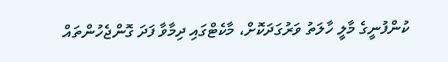ކުންފުނީގެ މާލީ ހާލަތު ވަރުގަދަކޮށް، މާކެޓްގައި ދިމާވާ ފަދަ ގޮންޖެހުންތައް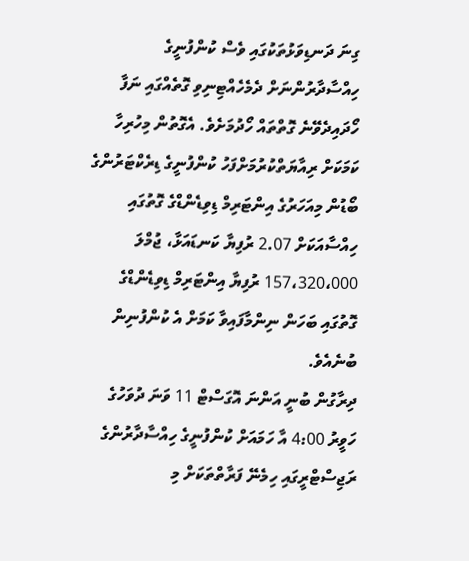ގިނަ ދަނޑިވަޅުތަކުގައި ވެސް ކުންފުނީގެ ހިއްސާދާރުންނަށް ދެމެހެއްޓިނިވި ގޮތެއްގައި ނަފާ ހޯދައިދެވޭނެ ގޮތްތައް ހޯދުމަށެވެ. އެގޮތުން މިހުރިހާ ކަމަކަށް ރިއާޔަތްކުރުމަށްފަހު ކުންފުނީގެ ޑިރެކްޓަރުންގެ ބޯޑުން މިއަހަރުގެ އިންޓަރިމް ޑިވިޑެންޑްގެ ގޮތުގައި ހިއްސާއަކަށް 2.07 ރުފިޔާ ކަނޑައަޅާ، ޖުމްލަ 157،320،000 ރުފިޔާ އިންޓަރިމް ޑިވިޑެންޑްގެ ގޮތުގައި ބަހަން ނިންމާފައިވާ ކަމަށް އެ ކުންފުނިން ބުނެއެވެ.
ދިރާގުން ބުނީ އަންނަ އޮގަސްޓް 11 ވަނަ ދުވަހުގެ ހަވީރު 4:00 އާ ހަމައަށް ކުންފުނީގެ ހިއްސާދާރުންގެ ރަޖިސްޓްރީގައި ހިމެނޭ ފަރާތްތަކަށް މި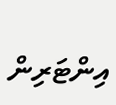އިންޓަރިން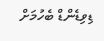ޑިވިޑެންޑް ބެހުމަށް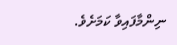ނިންމާފައިވާ ކަމަށެވެ.